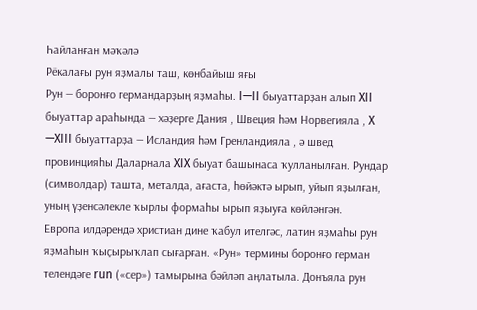Һайланған мәҡәлә
Рёкалағы рун яҙмалы таш, көнбайыш яғы
Рун — боронғо германдарҙың яҙмаһы. I—II быуаттарҙан алып XII быуаттар араһында — хәҙерге Дания , Швеция һәм Норвегияла , X —XIII быуаттарҙа — Исландия һәм Гренландияла , ә швед провинцияһы Даларнала XIX быуат башынаса ҡулланылған. Рундар (символдар) ташта, металда, ағаста, һөйәктә ырып, уйып яҙылған, уның үҙенсәлекле ҡырлы формаһы ырып яҙыуға көйләнгән.
Европа илдәрендә христиан дине ҡабул ителгәс, латин яҙмаһы рун яҙмаһын ҡыҫырыҡлап сығарған. «Рун» термины боронғо герман телендәге run («сер») тамырына бәйләп аңлатыла. Донъяла рун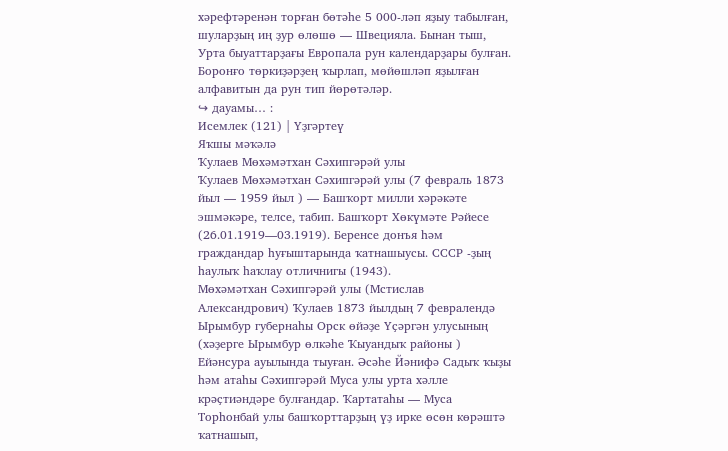хәрефтәренән торған бөтәһе 5 000-ләп яҙыу табылған, шуларҙың иң ҙур өлөшө — Швецияла. Бынан тыш, Урта быуаттарҙағы Европала рун календарҙары булған.
Боронғо төркиҙәрҙең ҡырлап, мөйөшләп яҙылған алфавитын да рун тип йөрөтәләр.
↪ дауамы… :
Исемлек (121) | Үҙгәртеү
Яҡшы мәҡәлә
Ҡулаев Мөхәмәтхан Сәхипгәрәй улы
Ҡулаев Мөхәмәтхан Сәхипгәрәй улы (7 февраль 1873 йыл — 1959 йыл ) — Башҡорт милли хәрәкәте эшмәкәре, телсе, табип. Башҡорт Хөкүмәте Рәйесе (26.01.1919—03.1919). Беренсе донъя һәм граждандар һуғыштарында ҡатнашыусы. СССР -ҙың һаулыҡ һаҡлау отличнигы (1943).
Мөхәмәтхан Сәхипгәрәй улы (Мстислав Александрович) Ҡулаев 1873 йылдың 7 февралендә Ырымбур губернаһы Орск өйәҙе Үҫәргән улусының (хәҙерге Ырымбур өлкәһе Ҡыуандыҡ районы ) Ейәнсура ауылында тыуған. Әсәһе Йәнифә Садыҡ ҡыҙы һәм атаһы Сәхипгәрәй Муса улы урта хәлле крәҫтиәндәре булғандар. Ҡартатаһы — Муса Торһонбай улы башҡорттарҙың үҙ ирке өсөн көрәштә ҡатнашып,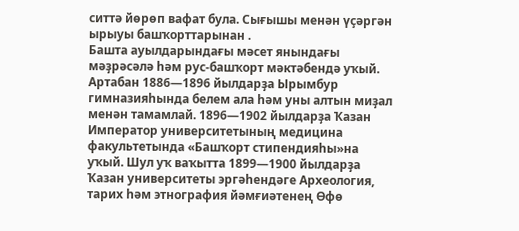ситтә йөрөп вафат була. Сығышы менән үҫәргән ырыуы башҡорттарынан .
Башта ауылдарындағы мәсет янындағы мәҙрәсәлә һәм рус-башҡорт мәктәбендә уҡый. Артабан 1886—1896 йылдарҙа Ырымбур гимназияһында белем ала һәм уны алтын миҙал менән тамамлай. 1896—1902 йылдарҙа Ҡазан Император университетының медицина факультетында «Башҡорт стипендияһы»на уҡый. Шул уҡ ваҡытта 1899—1900 йылдарҙа Ҡазан университеты эргәһендәге Археология, тарих һәм этнография йәмғиәтенең Өфө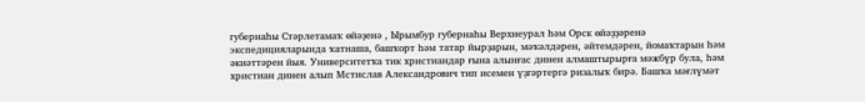губернаһы Стәрлетамаҡ өйәҙенә , Ырымбур губернаһы Верхнеурал һәм Орск өйәҙҙәренә экспедицияларында ҡатнаша, башҡорт һәм татар йырҙарын, мәҡәлдәрен, әйтемдәрен, йомаҡтарын һәм әкиәттәрен йыя. Университетҡа тик христиандар ғына алынғас динен алмаштырырға мәжбүр була, һәм христиан динен алып Мстислав Александрович тип исемен үҙгәртергә ризалыҡ бирә. Башҡа мәғлүмәт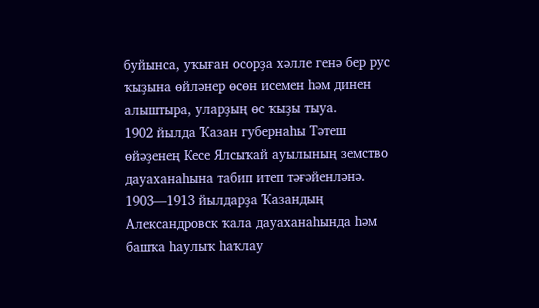буйынса, уҡыған осорҙа хәлле генә бер рус ҡыҙына өйләнер өсөн исемен һәм динен алыштыра, уларҙың өс ҡыҙы тыуа.
1902 йылда Ҡазан губернаһы Тәтеш өйәҙенең Кесе Ялсыҡай ауылының земство дауаханаһына табип итеп тәғәйенләнә. 1903—1913 йылдарҙа Ҡазандың Александровск ҡала дауаханаһында һәм башҡа һаулыҡ һаҡлау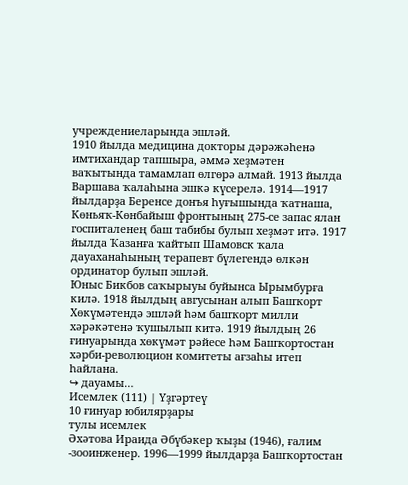учреждениеларында эшләй.
1910 йылда медицина докторы дәрәжәһенә имтихандар тапшыра, әммә хеҙмәтен ваҡытында тамамлап өлгөрә алмай. 1913 йылда Варшава ҡалаһына эшкә күсерелә. 1914—1917 йылдарҙа Беренсе донъя һуғышында ҡатнаша, Көньяҡ-Көнбайыш фронтының 275-се запас ялан госпиталенең баш табибы булып хеҙмәт итә. 1917 йылда Ҡазанға ҡайтып Шамовск ҡала дауаханаһының терапевт бүлегендә өлкән ординатор булып эшләй.
Юныс Бикбов саҡырыуы буйынса Ырымбурға килә. 1918 йылдың авгусынан алып Башҡорт Хөкүмәтендә эшләй һәм башҡорт милли хәрәкәтенә ҡушылып китә. 1919 йылдың 26 ғинуарында хөкүмәт рәйесе һәм Башҡортостан хәрби-революцион комитеты ағзаһы итеп һайлана.
↪ дауамы…
Исемлек (111) | Үҙгәртеү
10 ғинуар юбилярҙары
тулы исемлек
Әхәтова Ираида Әбүбәкер ҡыҙы (1946), ғалим -зооинженер. 1996—1999 йылдарҙа Башҡортостан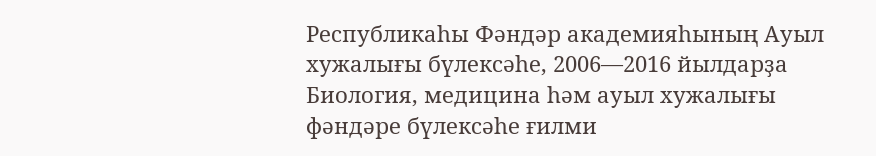Республикаһы Фәндәр академияһының Ауыл хужалығы бүлексәһе, 2006—2016 йылдарҙа Биология, медицина һәм ауыл хужалығы фәндәре бүлексәһе ғилми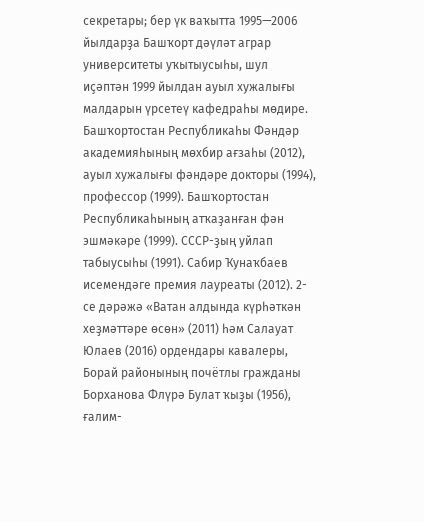секретары; бер үк ваҡытта 1995—2006 йылдарҙа Башҡорт дәүләт аграр университеты уҡытыусыһы, шул иҫәптән 1999 йылдан ауыл хужалығы малдарын үрсетеү кафедраһы мөдире. Башҡортостан Республикаһы Фәндәр академияһының мөхбир ағзаһы (2012), ауыл хужалығы фәндәре докторы (1994), профессор (1999). Башҡортостан Республикаһының атҡаҙанған фән эшмәкәре (1999). СССР-ҙың уйлап табыусыһы (1991). Сабир Ҡунаҡбаев исемендәге премия лауреаты (2012). 2-се дәрәжә «Ватан алдында күрһәткән хеҙмәттәре өсөн» (2011) һәм Салауат Юлаев (2016) ордендары кавалеры, Борай районының почётлы гражданы
Борханова Флүрә Булат ҡыҙы (1956), ғалим-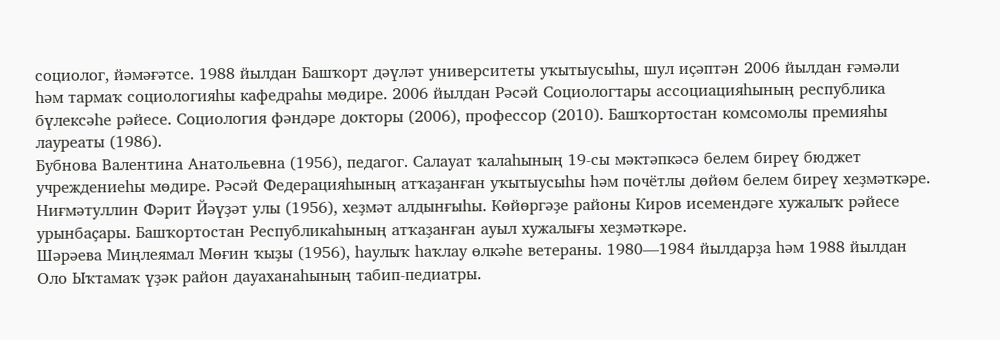социолог, йәмәғәтсе. 1988 йылдан Башҡорт дәүләт университеты уҡытыусыһы, шул иҫәптән 2006 йылдан ғәмәли һәм тармаҡ социологияһы кафедраһы мөдире. 2006 йылдан Рәсәй Социологтары ассоциацияһының республика бүлексәһе рәйесе. Социология фәндәре докторы (2006), профессор (2010). Башҡортостан комсомолы премияһы лауреаты (1986).
Бубнова Валентина Анатольевна (1956), педагог. Салауат ҡалаһының 19-сы мәктәпкәсә белем биреү бюджет учреждениеһы мөдире. Рәсәй Федерацияһының атҡаҙанған уҡытыусыһы һәм почётлы дөйөм белем биреү хеҙмәткәре.
Ниғмәтуллин Фәрит Йәүҙәт улы (1956), хеҙмәт алдынғыһы. Көйөргәҙе районы Киров исемендәге хужалыҡ рәйесе урынбаҫары. Башҡортостан Республикаһының атҡаҙанған ауыл хужалығы хеҙмәткәре.
Шәрәева Миңлеямал Мөғин ҡыҙы (1956), һаулыҡ һаҡлау өлкәһе ветераны. 1980—1984 йылдарҙа һәм 1988 йылдан Оло Ыҡтамаҡ үҙәк район дауаханаһының табип-педиатры.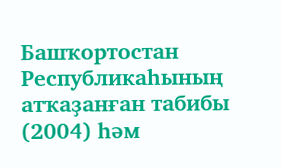Башҡортостан Республикаһының атҡаҙанған табибы (2004) һәм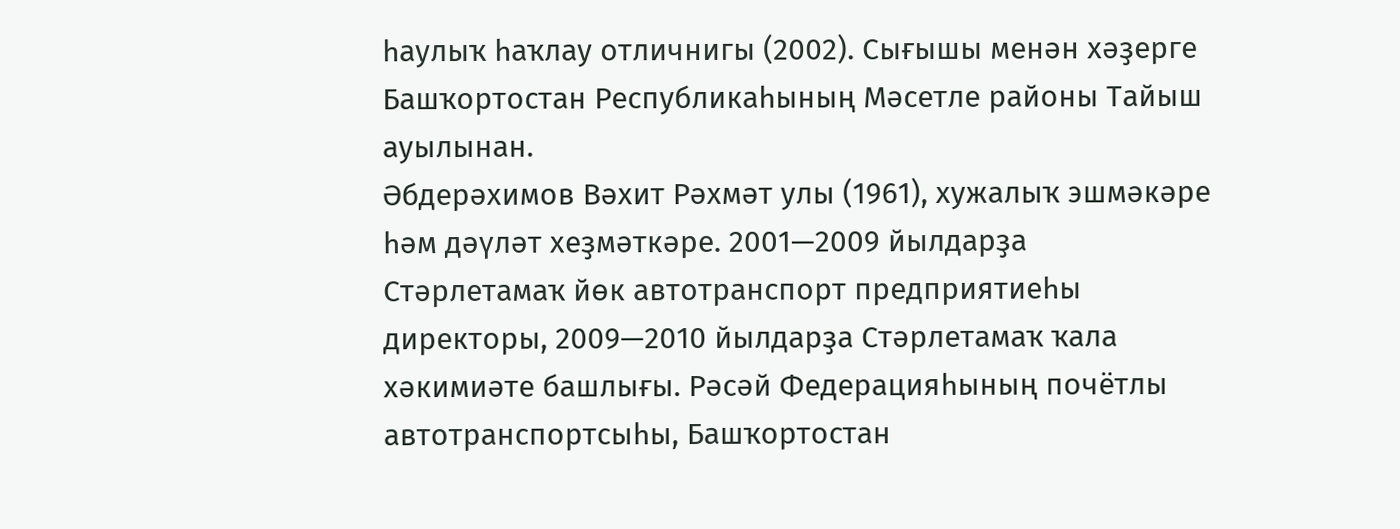һаулыҡ һаҡлау отличнигы (2002). Сығышы менән хәҙерге Башҡортостан Республикаһының Мәсетле районы Тайыш ауылынан.
Әбдерәхимов Вәхит Рәхмәт улы (1961), хужалыҡ эшмәкәре һәм дәүләт хеҙмәткәре. 2001—2009 йылдарҙа Стәрлетамаҡ йөк автотранспорт предприятиеһы директоры, 2009—2010 йылдарҙа Стәрлетамаҡ ҡала хәкимиәте башлығы. Рәсәй Федерацияһының почётлы автотранспортсыһы, Башҡортостан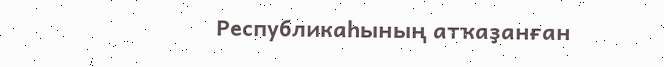Республикаһының атҡаҙанған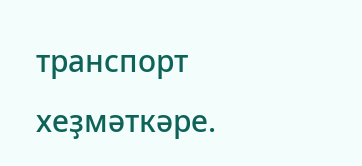транспорт хеҙмәткәре.